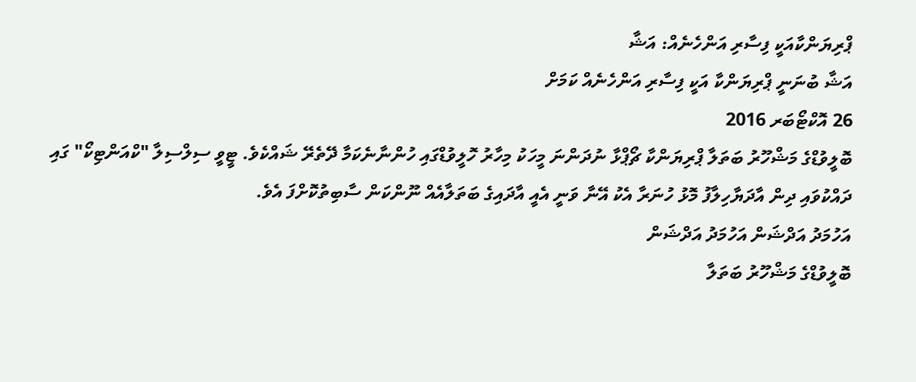ޕްރިޔަންކާއަކީ ފިސާރި އަންހެނެއް: އަޝާ
އަޝާ ބުނަނީ ޕްރިޔަންކާ އަކީ ފިސާރި އަންހެނެއް ކަމަށް
26 އޮކްޓޯބަރ 2016
ބޮލީވުޑްގެ މަޝްހޫރު ބަތަލާ ޕްރިޔަންކާ ޗޯޕްޅާ ނުދަންނަ މީހަކު މިހާރު ހޮލީވުޑްގައި ހުންނާނެކަމާ ދޭތެރޭ ޝައްކެވެ. ޓީވީ ސިލްސިލާ "ކްއަންޓިކޯ" ގައި ދައްކުވައި ދިން އާދަޔާހިލާފު މޮޅު ހުނަރާ އެކު އޭނާ ވަނީ އެއީ އާދައިގެ ބަތަލާއެއް ނޫންކަން ސާބިތުކޮށްފަ އެވެ.
އަހުމަދު އަދްޝަން އަހުމަދު އަދްޝަން
ބޮލީވުޑްގެ މަޝްހޫރު ބަތަލާ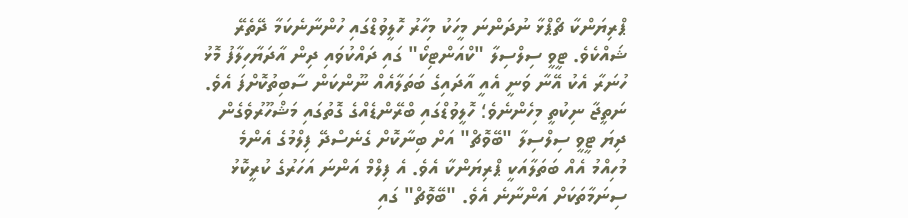ޕްރިޔަންކާ ޗޯޕްޅާ ނުދަންނަ މީހަކު މިހާރު ހޮލީވުޑްގައި ހުންނާނެކަމާ ދޭތެރޭ ޝައްކެވެ. ޓީވީ ސިލްސިލާ "ކްއަންޓިކޯ" ގައި ދައްކުވައި ދިން އާދަޔާހިލާފު މޮޅު ހުނަރާ އެކު އޭނާ ވަނީ އެއީ އާދައިގެ ބަތަލާއެއް ނޫންކަން ސާބިތުކޮށްފަ އެވެ.
ނަތީޖާ ނިކުތީ މިހެންނެވެ؛ ހޮލީވުޑްގައި ބްރޭންޑެއްގެ ގޮތުގައި މަޝްހޫރުވެގެން ދިޔަ ޓީވީ ސިލްސިލާ "ބޭވޮޗް" އަށް ބިނާކޮށް ގެނެސްދޭ ފިލްމުގެ އެންމެ މުހިއްމު އެއް ބަތަލާއަކީ ޕްރިޔަންކާ އެވެ. އެ ފިލްމް އަންނަ އަހަރުގެ ކުރީކޮޅު ސިނަމާތަކަށް އަންނާނެ އެވެ. "ބޭވޮޗް" ގައި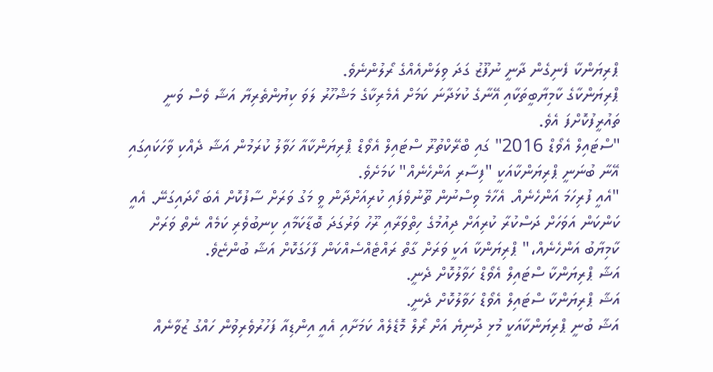ޕްރިޔަންކާ ފެނިގެން ދާނީ ނުފޫޒު ގަދަ ވިލަންއެއްގެ ރޯލުންނެވެ.
ޕްރިޔަންކާގެ ކާމިޔާބީތަކާއި އޭނާގެ ކުޅަދާނަ ކަމަށް އެމެރިކާގެ މަޝްހޫރު ލަވަ ކިޔުންތެރިޔާ އަޝާ ވެސް ވަނީ ތައުރީފުކޮށްފަ އެވެ.
"ސްޓައިލް އެވޯޑް 2016" ގައި ބްރޭކްތުރޫ ސްޓައިލް އެވޯޑް ޕްރިޔަންކާއާ ހަވާލު ކުރަމުން އަޝާ ދެއްކި ވާހަކައިގައި އޭނާ ބުނަނީ ޕްރިޔަންކާއަކީ "ފިސާރި އަންހެނެއް" ކަމަށެވެ.
"އެއީ ފުރިހަމަ އަންހެނެއް. އެހާމެ ވިސްނުން ތޫނުވެފައި ކުރިއަށްދާން ވީ މަގު ވަރަށް ސާފުކޮށް އެބަ ހޯދައިގަނޭ. އެއީ ކަންކަން އަވަހަށް ދަސްކުރާ ކުރިއަށް ދިއުމުގެ ހިތްވަރާއި ރޫހު ވަރުގަދަ ބޮޑާކަމާއި ކިނބުވެރި ކަމެއް ނެތް ވަރަށް ކާމިޔާބު އަންހެނެއް،" ޕްރިޔަންކާ އަކީ ވަރަށް ގާތް ރައްޓެއްސެއްކަން ފާހަގަކޮށް އަޝާ ބުންޏެވެ.
އަޝާ ޕްރިޔަންކާ ސްޓައިލް އެވޯޑް ހަވާލުކޮށް ދެނީ.
އަޝާ ޕްރިޔަންކާ ސްޓައިލް އެވޯޑް ހަވާލުކޮށް ދެނީ.
އަޝާ ބުނީ ޕްރިޔަންކާއަކީ މުޅި ދުނިޔެ އަށް ރޯލް މޮޑެލެއް ކަމަށާއި އެއީ އިންޑިއާ ފަހުރުވެރިވުން ހައްގު ޒުވާނެއް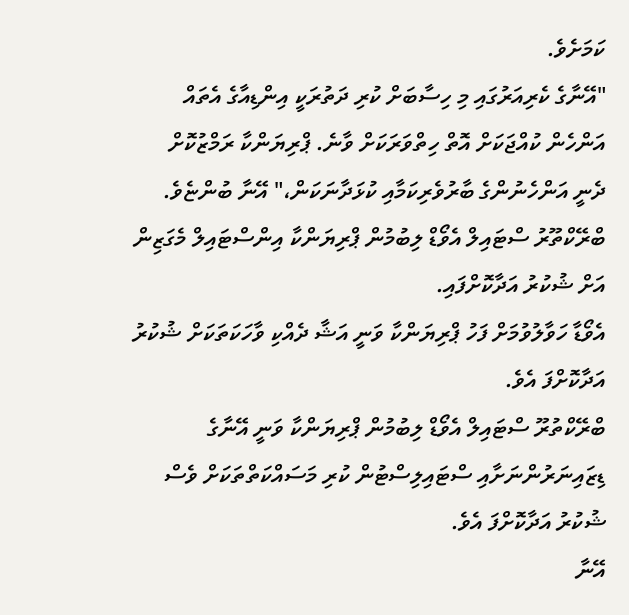ކަމަށެވެ.
"އޭނާގެ ކެރިއަރުގައި މި ހިސާބަށް ކުރި ދަތުރަކީ އިންޑިއާގެ އެތައް އަންހެން ކުއްޖަކަށް އޮތް ހިތްވަރަކަށް ވާނެ. ޕްރިޔަންކާ ރަމްޒުކޮށް ދެނީ އަންހެނުންގެ ބާރުވެރިކަމާއި ކުޅަދާނަކަން،" އޭނާ ބުންޏެވެ.
ބްރޭކްތޫރު ސްޓައިލް އެވޯޑް ލިބުމުން ޕްރިޔަންކާ އިންސްޓައިލް މެގަޒިން އަށް ޝުކުރު އަދާކޮށްފައި.
އެވޯޑާ ހަވާލުވުމަށް ފަހު ޕްރިޔަންކާ ވަނީ އަޝާ ދެއްކި ވާހަކަތަކަށް ޝުކުރު އަދާކޮށްފަ އެވެ.
ބްރޭކްތުރޫ ސްޓައިލް އެވޯޑް ލިބުމުން ޕްރިޔަންކާ ވަނީ އޭނާގެ ޑިޒައިނަރުންނަށާއި ސްޓައިލިސްޓުން ކުރި މަސައްކަތްތަކަށް ވެސް ޝުކުރު އަދާކޮށްފަ އެވެ.
އޭނާ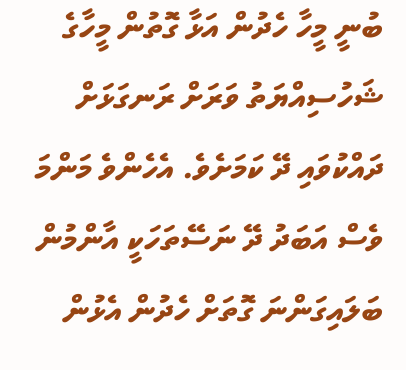ބުނީ މީހާ ހެދުން އަޅާ ގޮތުން މީހާގެ ޝަހުސިއްޔަތު ވަރަށް ރަނގަޅަށް ދައްކުވައި ދޭ ކަމަށެވެ. އެހެންވެ މަންމަ ވެސް އަބަދު ދޭ ނަސޭތަހަކީ އާންމުން ބަލައިގަންނަ ގޮތަށް ހެދުން އެޅުން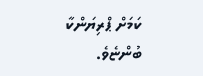ކަމަށް ޕްރިޔަންކާ ބުންޏެވެ.